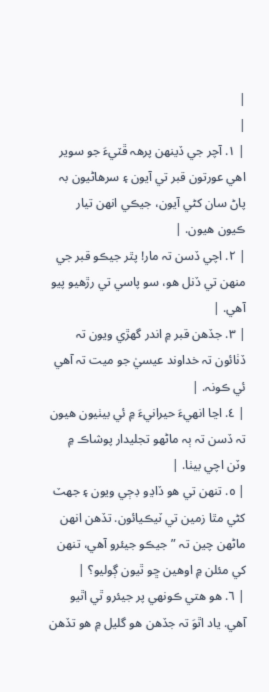|
|
| ١. آچر جي ڏينھن پرھہ ڦٽيءَ جو سوير اھي عورتون قبر تي آيون ۽ سرھاڻيون بہ پاڻ سان کڻي آيون، جيڪي انھن تيار ڪيون ھيون. |
| ٢. اچي ڏسن تہ مار! پٿر جيڪو قبر جي منھن تي ڏنل ھو، سو پاسي تي رڙھيو پيو آھي. |
| ٣. جڏھن قبر ۾ اندر گھڙي ويون تہ ڏٺائون تہ خداوند عيسيٰ جو ميت تہ آھي ئي ڪونہ. |
| ٤. اڃا انھيءَ حيرانيءَ ۾ ئي بيٺيون ھيون تہ ڏسن تہ ٻہ ماڻھو تجليدار پوشاڪ ۾ وٽن اچي بيٺا. |
| ٥. تنھن تي ھو ڏاڍو ڊڄي ويون ۽ جھٽ کڻي مٿا زمين تي ٽيڪيائون. تڏھن انھن ماڻھن چين تہ ”جيڪو جيئرو آھي، تنھن کي مئلن ۾ اوھين ڇو ٿيون ڳوليو؟ |
| ٦. ھو ھتي ڪونھي پر جيئرو ٿي اٿيو آھي. ياد اٿوَ تہ جڏھن ھو گليل ۾ ھو تڏھن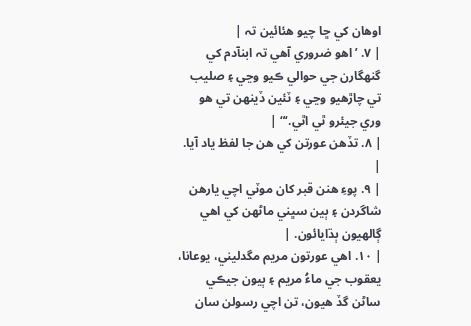اوھان کي ڇا چيو ھئائين تہ |
| ٧. ’اھو ضروري آھي تہ ابنآدم کي گنھگارن جي حوالي ڪيو وڃي ۽ صليب تي چاڙھيو وڃي ۽ ٽئين ڏينھن تي ھو وري جيئرو ٿي اٿي.‘“ |
| ٨. تڏھن عورتن کي ھن جا لفظ ياد آيا. |
| ٩. پوءِ ھنن قبر کان موٽي اچي يارھن شاگردن ۽ ٻين سڀني ماڻھن کي اھي ڳالھيون ٻڌايائون. |
| ١٠. اھي عورتون مريم مگدليني، يوعانا، يعقوب جي ماءُ مريم ۽ ٻيون جيڪي ساڻن گڏ ھيون، تن اچي رسولن سان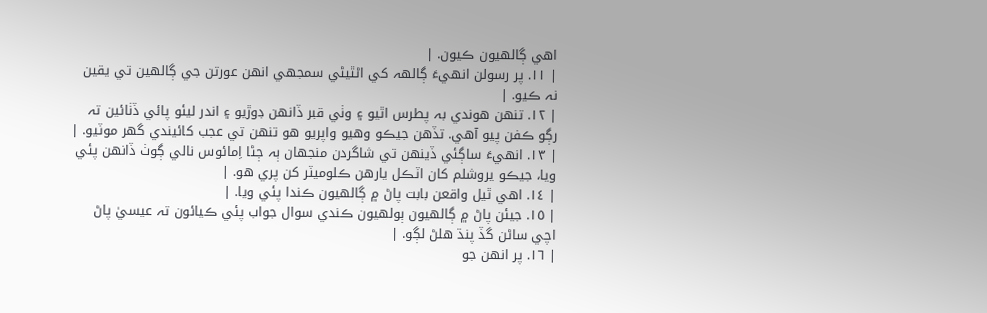اھي ڳالھيون ڪيون. |
| ١١. پر رسولن انھيءَ ڳالھہ کي اڻٿيڻي سمجھي انھن عورتن جي ڳالھين تي يقين نہ ڪيو. |
| ١٢. تنھن ھوندي بہ پطرس اٿيو ۽ وٺي قبر ڏانھن ڊوڙيو ۽ اندر ليئو پائي ڏٺائين تہ رڳو ڪفن پيو آھي. تڏھن جيڪو وھيو واپريو ھو تنھن تي عجب کائيندي گھر موٽيو. |
| ١٣. انھيءَ ساڳئي ڏينھن تي شاگردن منجھان ٻہ ڄڻا اِمائوس نالي ڳوٺ ڏانھن پئي ويا، جيڪو يروشلم کان اٽڪل يارھن ڪلوميٽر کن پري ھو. |
| ١٤. اھي ٿيل واقعن بابت پاڻ ۾ ڳالھيون ڪندا پئي ويا. |
| ١٥. جيئن پاڻ ۾ ڳالھيون ٻولھيون ڪندي سوال جواب پئي ڪيائون تہ عيسيٰ پاڻ اچي ساڻن گڏ پنڌ ھلڻ لڳو. |
| ١٦. پر انھن جو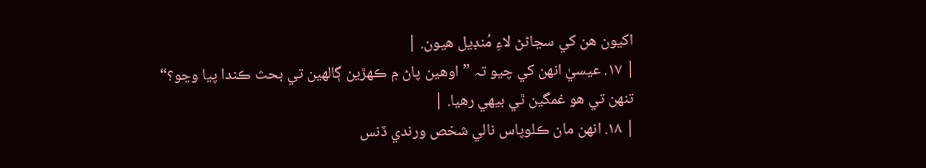اکيون ھن کي سڃاڻڻ لاءِ مُنڊيل ھيون. |
| ١٧. عيسيٰ انھن کي چيو تہ ”اوھين پاڻ ۾ ڪھڙين ڳالھين تي بحث ڪندا پيا وڃو؟“ تنھن تي ھو غمگين ٿي بيھي رھيا. |
| ١٨. انھن مان ڪلوپاس نالي شخص ورندي ڏنس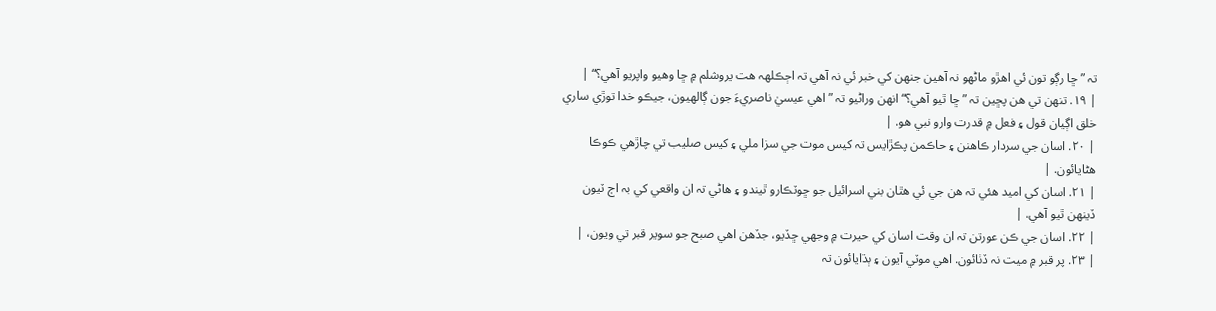تہ ”ڇا رڳو تون ئي اھڙو ماڻھو نہ آھين جنھن کي خبر ئي نہ آھي تہ اڄڪلھہ ھت يروشلم ۾ ڇا وھيو واپريو آھي؟“ |
| ١٩. تنھن تي ھن پڇين تہ ”ڇا ٿيو آھي؟“ انھن وراڻيو تہ ”اھي عيسيٰ ناصريءَ جون ڳالھيون، جيڪو خدا توڙي ساري خلق اڳيان قول ۽ فعل ۾ قدرت وارو نبي ھو. |
| ٢٠. اسان جي سردار ڪاھنن ۽ حاڪمن پڪڙايس تہ کيس موت جي سزا ملي ۽ کيس صليب تي چاڙھي ڪوڪا ھڻايائون. |
| ٢١. اسان کي اميد ھئي تہ ھن جي ئي ھٿان بني اسرائيل جو ڇوٽڪارو ٿيندو ۽ ھاڻي تہ ان واقعي کي بہ اڄ ٽيون ڏينھن ٿيو آھي. |
| ٢٢. اسان جي ڪن عورتن تہ ان وقت اسان کي حيرت ۾ وجھي ڇڏيو، جڏھن اھي صبح جو سوير قبر تي ويون، |
| ٢٣. پر قبر ۾ ميت نہ ڏٺائون. اھي موٽي آيون ۽ ٻڌايائون تہ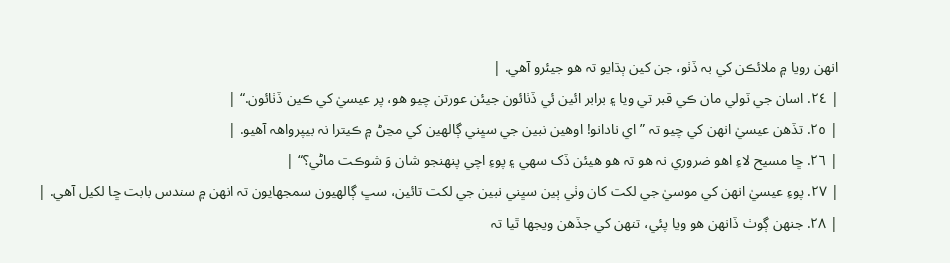انھن رويا ۾ ملائڪن کي بہ ڏٺو، جن کين ٻڌايو تہ ھو جيئرو آھي. |
| ٢٤. اسان جي ٽولي مان ڪي قبر تي ويا ۽ برابر ائين ئي ڏٺائون جيئن عورتن چيو ھو، پر عيسيٰ کي ڪين ڏٺائون.“ |
| ٢٥. تڏھن عيسيٰ انھن کي چيو تہ ”اي نادانو! اوھين نبين جي سڀني ڳالھين کي مڃڻ ۾ ڪيترا نہ بيپرواھہ آھيو. |
| ٢٦. ڇا مسيح لاءِ اھو ضروري نہ ھو تہ ھو ھيئن ڏک سھي ۽ پوءِ اچي پنھنجو شان وَ شوڪت ماڻي؟“ |
| ٢٧. پوءِ عيسيٰ انھن کي موسيٰ جي لکت کان وٺي ٻين سڀني نبين جي لکت تائين، سڀ ڳالھيون سمجھايون تہ انھن ۾ سندس بابت ڇا لکيل آھي. |
| ٢٨. جنھن ڳوٺ ڏانھن ھو ويا پئي، تنھن کي جڏھن ويجھا ٿيا تہ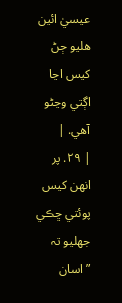عيسيٰ ائين ھليو ڄڻ کيس اڃا اڳتي وڃڻو آھي. |
| ٢٩. پر انھن کيس پوئتي ڇڪي جھليو تہ ”اسان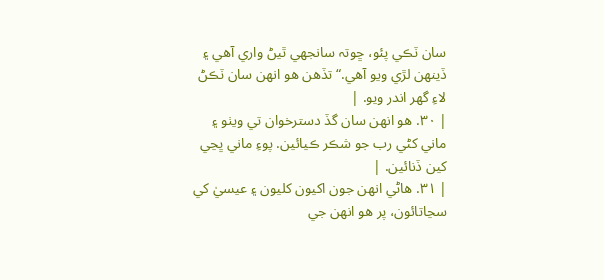سان ٽڪي پئو، ڇوتہ سانجھي ٿيڻ واري آھي ۽ ڏينھن لڙي ويو آھي.“ تڏھن ھو انھن سان ٽڪڻ لاءِ گھر اندر ويو. |
| ٣٠. ھو انھن سان گڏ دسترخوان تي ويٺو ۽ ماني کڻي رب جو شڪر ڪيائين. پوءِ ماني ڀڃي کين ڏنائين. |
| ٣١. ھاڻي انھن جون اکيون کليون ۽ عيسيٰ کي سڃاتائون، پر ھو انھن جي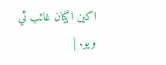اکين اڳيان غائب ٿي ويو. |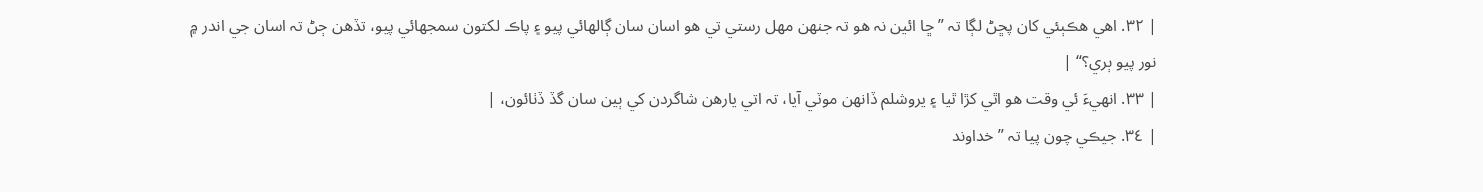| ٣٢. اھي ھڪٻئي کان پڇڻ لڳا تہ ”ڇا ائين نہ ھو تہ جنھن مھل رستي تي ھو اسان سان ڳالھائي پيو ۽ پاڪ لکتون سمجھائي پيو، تڏھن ڄڻ تہ اسان جي اندر ۾ نور پيو ٻري؟“ |
| ٣٣. انھيءَ ئي وقت ھو اٿي کڙا ٿيا ۽ يروشلم ڏانھن موٽي آيا، تہ اتي يارھن شاگردن کي ٻين سان گڏ ڏٺائون، |
| ٣٤. جيڪي چون پيا تہ ”خداوند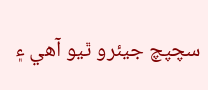سچپچ جيئرو ٿيو آھي ۽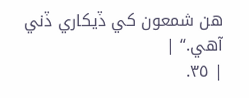ھن شمعون کي ڏيکاري ڏني آھي.“ |
| ٣٥.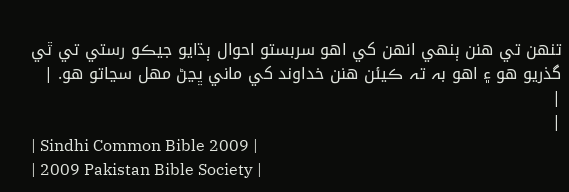تنھن تي ھنن ٻنھي انھن کي اھو سربستو احوال ٻڌايو جيڪو رستي تي ٿي گذريو ھو ۽ اھو بہ تہ ڪيئن ھنن خداوند کي ماني ڀڃڻ مھل سڃاتو ھو. |
|
|
| Sindhi Common Bible 2009 |
| 2009 Pakistan Bible Society |